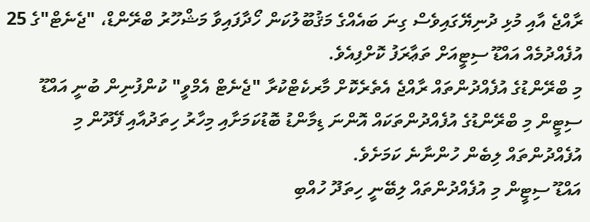ރާއްޖެ އާއި މުޅި ދުނިޔޭގައިވެސް ގިނަ ބައެއްގެ މަޤުބޫލުކަން ހޯދާފައިވާ މަޝްހޫރު ބްރޭންޑް، "ޖެނެޓް"ގެ 25 އުފެއްދުމެއް އައްޑޫ ސިޓީއަށް ތަޢާރަފު ކޮށްފިއެވެ.
މި ބްރޭންޑުގެ އުފެއްދުންތައް ރާއްޖެ އެތެރެކޮށް މާރކެޓްކުރާ "ޖެނެޓް އެމްވީ" ކުންފުނިން ބުނީ އައްޑޫ ސިޓީން މި ބްރޭންޑުގެ އުފެއްދުންތަކައް އޮންނަ ޑިމާންޑު ބޮޑުކަމަށާއި މިހާރު ހިތަދުއާއި ފޭދޫން މި އުފެއްދުންތައް ލިބެން ހުންނާނެ ކަމަށެވެ.
އައްޑޫ ސިޓީން މި އުފެއްދުންތައް ލިބޭނީ ހިތަދޫ ހުއްބި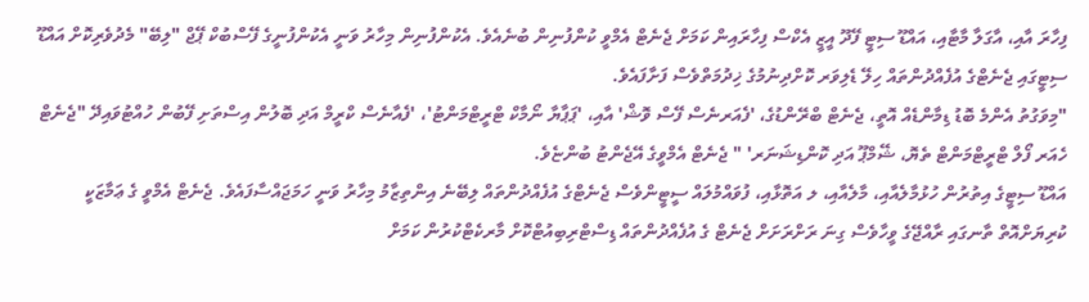ފިހާރަ އާއި، އާގަލާ މާޓާއި، އައްޑޫ ސިޓީ ފޭދޫ އީޒީ އެކްސް ފިހާރައިން ކަމަށް ޖެނެޓް އެމްވީ ކުންފުނިން ބުނެއެވެ. އެކުންފުނިން މިހާރު ވަނީ އެކުންފުނީގެ ފޭސްބުކް ޕޭޖް "ލިބޭ" މެދުވެރިކޮށް އައްޑޫ ސިޓީގައި ޖެނެޓްގެ އުފެއްދުންތައް ހިލޭ ޑެލިވަރ ކޮށްދިނުމުގެ ޚިދުމަތްވެސް ފަށާފައެވެ.
"މިވަގުތު އެންމެ ބޮޑު ޑިމާންޑެއް އޮތީ، ޖެނެޓް ބްރޭންޑުގެ، 'ފެއަރނެސް ފޭސް ވޮޝް' އާއި، 'ޕަޕާޔާ ނޯމާކް ޓްރީޓްމަންޓު'، 'ފެއާނެސް ކްރީމް އަދި ބޮލުން އިސްތަށި ފޭބުން ހުއްޓުވައިދޭ "ޖެނެޓް ހެއަރ ފޯލް ޓްރީޓްމަންޓް ތެޔޮ، ޝޭމްޕޫ އަދި ކޮންޑިޝަނަރ' " ޖެނެޓް އެމްވީގެ އޭޖެންޓު ބުންޏެވެ.
އައްޑޫ ސިޓީގެ އިތުރުން ހުޅުމާލެއާއި، މާލެއާއި، ލ އަތޮޅާއި، ފުވައްމުލައް ސީޓީންވެސް ޖެނެޓްގެ އުފެއްދުންތައް ލިބޭނެ އިންތިޒާމު މިހާރު ވަނީ ހަމަޖައްސާފައެވެ. ޖެނެޓް އެމްވީ ގެ ޢަމާޒަކީ ކުރިޔަށްއޮތް ތާނގައި ރާއްޖޭގެ ވީހާވެސް ގިނަ ރަށްރަށަށް ޖެނެޓް ގެ އުފެއްދުންތައް ޑިސްޓްރިބިއުޓްކޮށް މާރކެޓްކުރުން ކަމަށް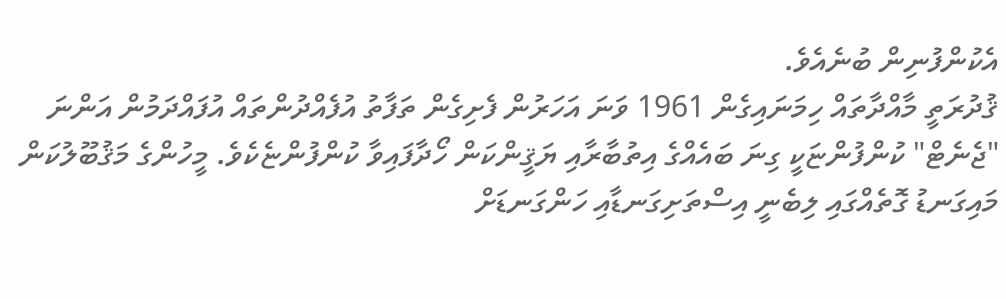އެކުންފުނިން ބުނެއެވެ.
ޤުދުރަތީ މާއްދާތައް ހިމަނައިގެން 1961 ވަނަ އަހަރުން ފެށިގެން ތަފާތު އުފެއްދުންތައް އުފައްދަމުން އަންނަ "ޖެނެޓް" ކުންފުންޏަކީ ގިނަ ބައެއްގެ އިތުބާރާއި ޔަޤީންކަން ހޯދާފައިވާ ކުންފުންޏެކެވެ. މީހުންގެ މަޤުބޫލުކަން މައިގަނޑު ގޮތެއްގައި ލިބެނީ އިސްތަށިގަނޑާއި ހަންގަނޑަށް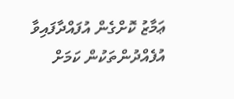ޢަމާޒު ކޮށްގެން އުފައްދާފައިވާ އުފެއްދުންތަކުން ކަމަށް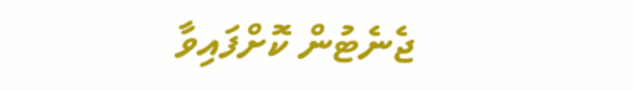ޖެނެޓުން ކޮށްފައިވާ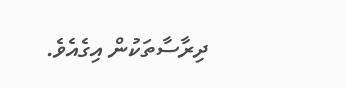ދިރާސާތަކުން އިގެއެވެ.